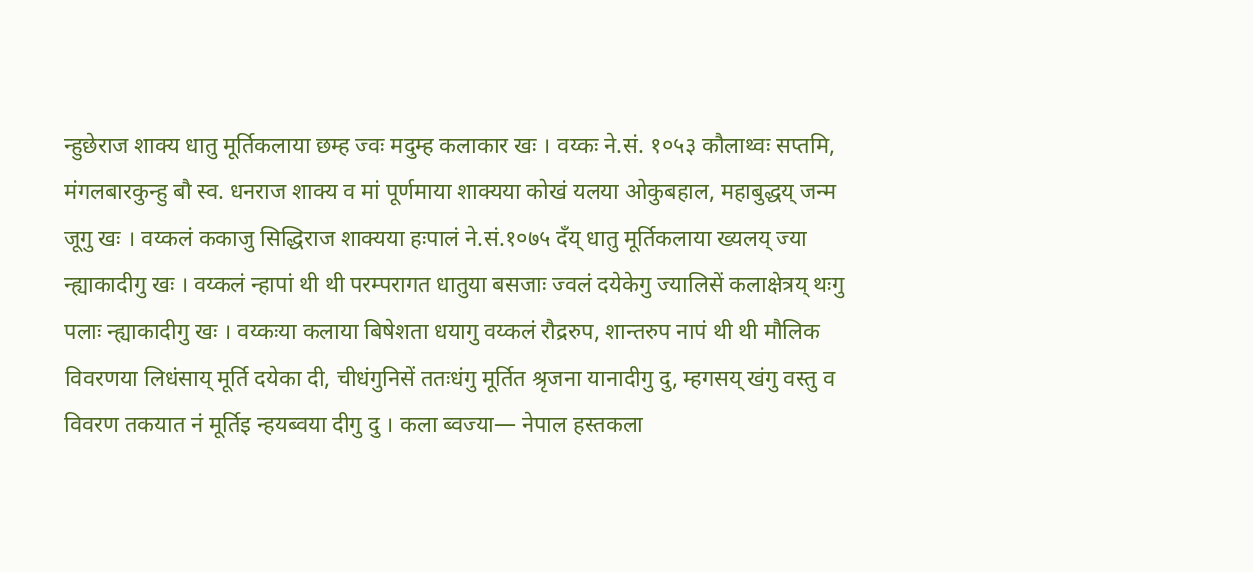न्हुछेराज शाक्य धातु मूर्तिकलाया छम्ह ज्वः मदुम्ह कलाकार खः । वय्कः ने.सं. १०५३ कौलाथ्वः सप्तमि, मंगलबारकुन्हु बौ स्व. धनराज शाक्य व मां पूर्णमाया शाक्यया कोखं यलया ओकुबहाल, महाबुद्धय् जन्म जूगु खः । वय्कलं ककाजु सिद्धिराज शाक्यया हःपालं ने.सं.१०७५ दँय् धातु मूर्तिकलाया ख्यलय् ज्या न्ह्याकादीगु खः । वय्कलं न्हापां थी थी परम्परागत धातुया बसजाः ज्वलं दयेकेगु ज्यालिसें कलाक्षेत्रय् थःगु पलाः न्ह्याकादीगु खः । वय्कःया कलाया बिषेशता धयागु वय्कलं रौद्ररुप, शान्तरुप नापं थी थी मौलिक विवरणया लिधंसाय् मूर्ति दयेका दी, चीधंगुनिसें ततःधंगु मूर्तित श्रृजना यानादीगु दु, म्हगसय् खंगु वस्तु व विवरण तकयात नं मूर्तिइ न्हयब्वया दीगु दु । कला ब्वज्या— नेपाल हस्तकला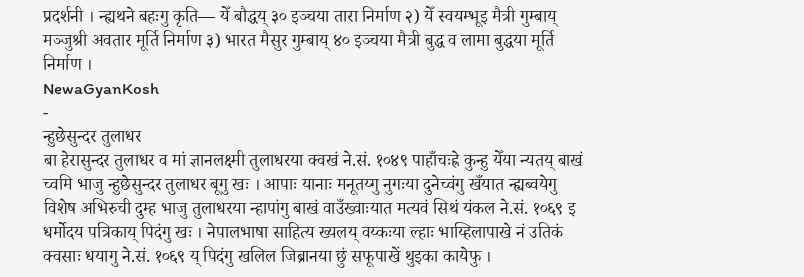प्रदर्शनी । न्ह्यथने बहःगु कृति— येँ बौद्धय् ३० इञ्चया तारा निर्माण २) येँ स्वयम्भूइ मैत्री गुम्बाय् मञ्जुश्री अवतार मूर्ति निर्माण ३) भारत मैसुर गुम्बाय् ४० इञ्चया मैत्री बुद्ध व लामा बुद्धया मूर्ति निर्माण ।
NewaGyanKosh
-
न्हुछेसुन्दर तुलाधर
बा हेरासुन्दर तुलाधर व मां ज्ञानलक्ष्मी तुलाधरया क्वखं ने.सं. १०४९ पाहाँचःह्रे कुन्हु येँया न्यतय् बाखं च्वमि भाजु न्हुछेसुन्दर तुलाधर बूगु खः । आपाः यानाः मनूतय्गु नुगःया दुनेच्वंगु खँयात न्ह्यब्वयेगु विशेष अभिरुची दुम्ह भाजु तुलाधरया न्हापांगु बाखं वाउँख्वाःयात मत्यवं सिथं यंकल ने.सं. १०६९ इ धर्मोदय पत्रिकाय् पिदंगु खः । नेपालभाषा साहित्य ख्यलय् वय्कःया ल्हाः भाय्हिलापाखे नं उतिकं क्वसाः धयागु ने.सं. १०६९ य् पिदंगु खलिल जिब्रानया छुं सफूपाखें थुइका कायेफु ।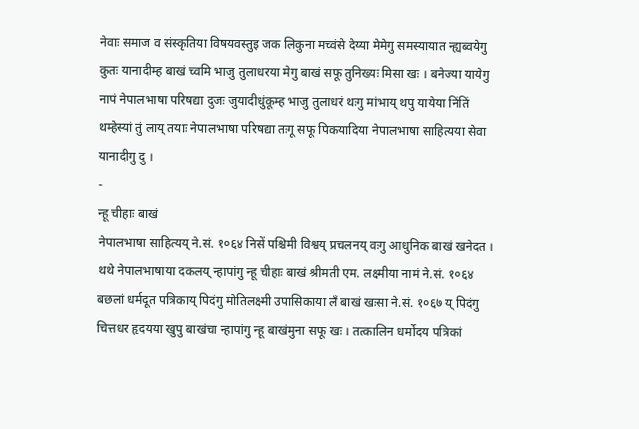नेवाः समाज व संस्कृतिया विषयवस्तुइ जक लिकुना मच्वंसे देय्या मेमेगु समस्यायात न्ह्यब्वयेगु कुतः यानादीम्ह बाखं च्वमि भाजु तुलाधरया मेगु बाखं सफू तुनिख्यः मिसा खः । बनेज्या यायेगु नापं नेपालभाषा परिषद्या दुजः जुयादीधुंकूम्ह भाजु तुलाधरं थःगु मांभाय् थपु यायेया निंतिं थम्हेस्यां तुं लाय् तयाः नेपालभाषा परिषद्या तःगू सफू पिकयादिया नेपालभाषा साहित्यया सेवा यानादीगु दु ।
-
न्हू चीहाः बाखं
नेपालभाषा साहित्यय् ने.सं. १०६४ निसें पश्चिमी विश्वय् प्रचलनय् वःगु आधुनिक बाखं खनेदत । थथे नेपालभाषाया दकलय् न्हापांगु न्हू चीहाः बाखं श्रीमती एम. लक्ष्मीया नामं ने.सं. १०६४ बछलां धर्मदूत पत्रिकाय् पिदंगु मोतिलक्ष्मी उपासिकाया लँ बाखं खःसा ने.सं. १०६७ य् पिदंगु चित्तधर हृदयया खुपु बाखंचा न्हापांगु न्हू बाखंमुना सफू खः । तत्कालिन धर्मोदय पत्रिकां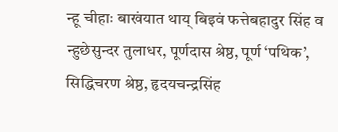न्हू चीहाः बाखंयात थाय् बिइवं फत्तेबहादुर सिंह व न्हुछेसुन्दर तुलाधर, पूर्णदास श्रेष्ठ, पूर्ण ‘पथिक’, सिद्धिचरण श्रेष्ठ, हृदयचन्द्रसिंह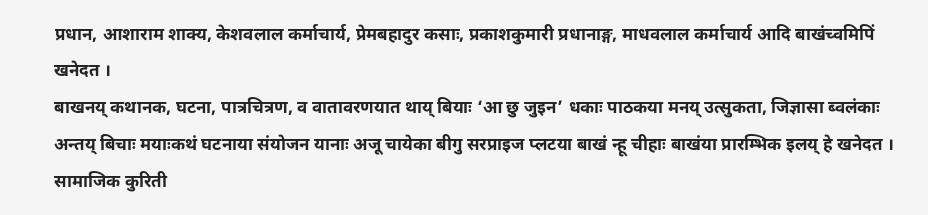प्रधान, आशाराम शाक्य, केशवलाल कर्माचार्य, प्रेमबहादुर कसाः, प्रकाशकुमारी प्रधानाङ्ग, माधवलाल कर्माचार्य आदि बाखंच्वमिपिं खनेदत ।
बाखनय् कथानक, घटना, पात्रचित्रण, व वातावरणयात थाय् बियाः ‘आ छु जुइन’ धकाः पाठकया मनय् उत्सुकता, जिज्ञासा ब्वलंकाः अन्तय् बिचाः मयाःकथं घटनाया संयोजन यानाः अजू चायेका बीगु सरप्राइज प्लटया बाखं न्हू चीहाः बाखंया प्रारम्भिक इलय् हे खनेदत । सामाजिक कुरिती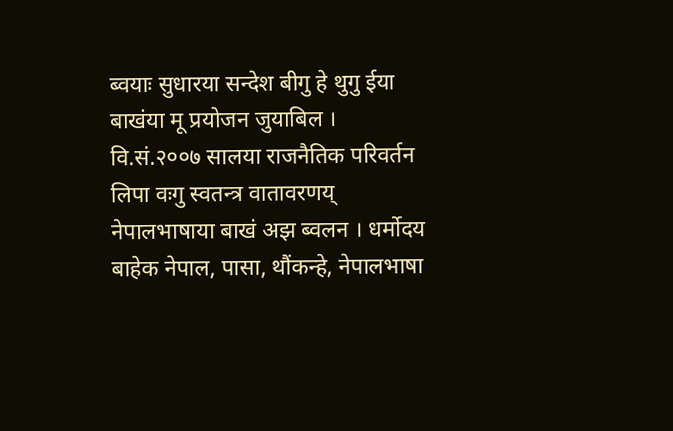ब्वयाः सुधारया सन्देश बीगु हे थुगु ईया बाखंया मू प्रयोजन जुयाबिल ।
वि.सं.२००७ सालया राजनैतिक परिवर्तन लिपा वःगु स्वतन्त्र वातावरणय् नेपालभाषाया बाखं अझ ब्वलन । धर्मोदय बाहेक नेपाल, पासा, थौंकन्हे, नेपालभाषा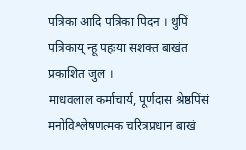पत्रिका आदि पत्रिका पिदन । थुपिं पत्रिकाय् न्हू पहःया सशक्त बाखंत प्रकाशित जुल ।
माधवलाल कर्माचार्य, पूर्णदास श्रेष्ठपिंसं मनोविश्लेषणत्मक चरित्रप्रधान बाखं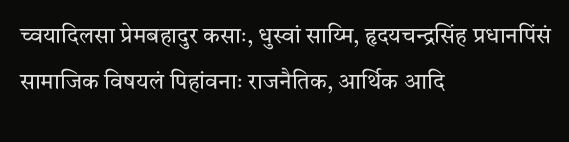च्वयादिलसा प्रेमबहादुर कसाः, धुस्वां साय्मि, हृदयचन्द्रसिंह प्रधानपिंसं सामाजिक विषयलं पिहांवनाः राजनैतिक, आर्थिक आदि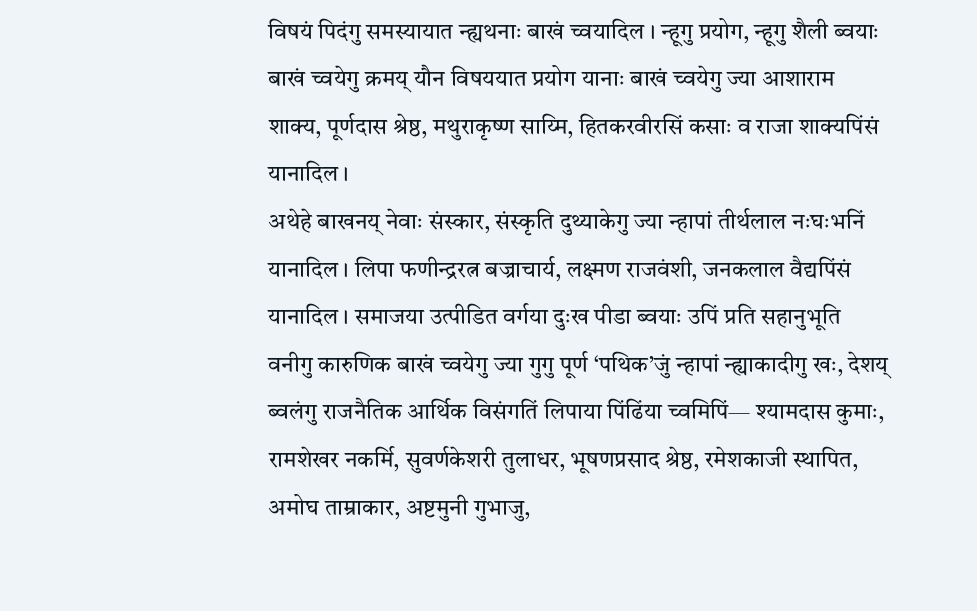विषयं पिदंगु समस्यायात न्ह्यथनाः बाखं च्वयादिल । न्हूगु प्रयोग, न्हूगु शैली ब्वयाः बाखं च्वयेगु क्रमय् यौन विषययात प्रयोग यानाः बाखं च्वयेगु ज्या आशाराम शाक्य, पूर्णदास श्रेष्ठ, मथुराकृष्ण साय्मि, हितकरवीरसिं कसाः व राजा शाक्यपिंसं यानादिल ।
अथेहे बाखनय् नेवाः संस्कार, संस्कृति दुथ्याकेगु ज्या न्हापां तीर्थलाल नःघःभनिं यानादिल । लिपा फणीन्द्ररत्न बज्राचार्य, लक्ष्मण राजवंशी, जनकलाल वैद्यपिंसं यानादिल । समाजया उत्पीडित वर्गया दुःख पीडा ब्वयाः उपिं प्रति सहानुभूति वनीगु कारुणिक बाखं च्वयेगु ज्या गुगु पूर्ण ‘पथिक’जुं न्हापां न्ह्याकादीगु खः, देशय् ब्वलंगु राजनैतिक आर्थिक विसंगतिं लिपाया पिंढिंया च्वमिपिं— श्यामदास कुमाः, रामशेखर नकर्मि, सुवर्णकेशरी तुलाधर, भूषणप्रसाद श्रेष्ठ, रमेशकाजी स्थापित, अमोघ ताम्राकार, अष्टमुनी गुभाजु,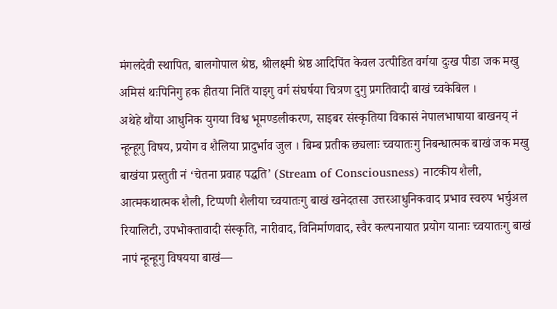मंगलदेवी स्थापित, बालगोपाल श्रेष्ठ, श्रीलक्ष्मी श्रेष्ठ आदिपिंत केवल उत्पीडित वर्गया दुःख पीडा जक मखु अमिसं थःपिनिगु हक हीतया नितिं याइगु वर्ग संघर्षया चित्रण दुगु प्रगतिवादी बाखं च्वकेबिल ।
अथेहे थौंया आधुनिक युगया विश्व भूमण्डलीकरण, साइबर संस्कृतिया विकासं नेपालभाषाया बाखनय् नं न्हून्हूगु विषय, प्रयोग व शैलिया प्रादुर्भाव जुल । बिम्ब प्रतीक छ्यलाः च्वयातःगु निबन्धात्मक बाखं जक मखु बाखंया प्रस्तुती नं ‘चेतना प्रवाह पद्धति’ (Stream of Consciousness) नाटकीय शैली, आत्मकथात्मक शैली, टिप्पणी शैलीया च्वयातःगु बाखं खनेदतसा उत्तरआधुनिकवाद प्रभाव स्वरुप भर्चुअल रियालिटी, उपभोक्तावादी संस्कृति, नारीवाद, विनिर्माणवाद, स्वैर कल्पनायात प्रयोग यानाः च्वयातःगु बाखं नापं न्हून्हूगु विषयया बाखं—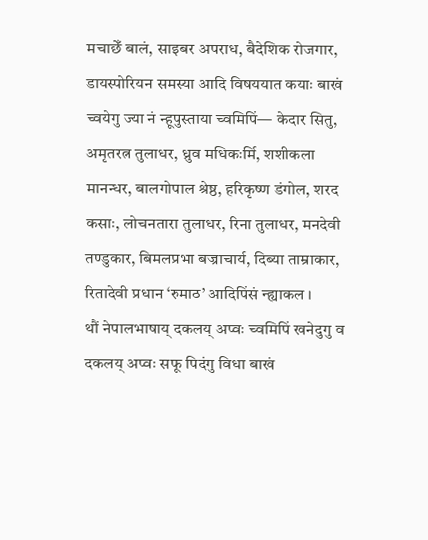मचाछेँ बालं, साइबर अपराध, बैदेशिक रोजगार, डायस्पोरियन समस्या आदि विषययात कयाः बाखं च्वयेगु ज्या नं न्हूपुस्ताया च्वमिपिं— केदार सितु, अमृतरत्न तुलाधर, ध्रुव मधिकःर्मि, शशीकला मानन्धर, बालगोपाल श्रेष्ठ, हरिकृष्ण डंगोल, शरद कसाः, लोचनतारा तुलाधर, रिना तुलाधर, मनदेवी तण्डुकार, बिमलप्रभा बज्राचार्य, दिब्या ताम्राकार, रितादेवी प्रधान ‘रुमाठ’ आदिपिंसं न्ह्याकल ।
थौं नेपालभाषाय् दकलय् अप्वः च्वमिपिं खनेदुगु व दकलय् अप्वः सफू पिदंगु विधा बाखं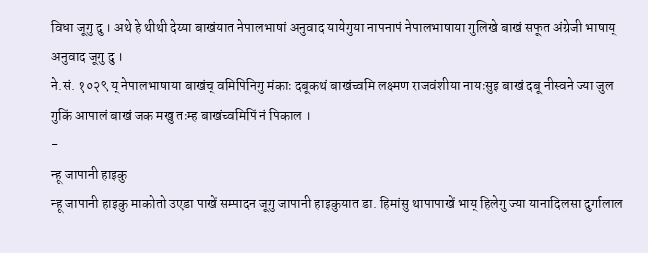विधा जूगु दु । अथे हे थीथी देय्या बाखंयात नेपालभाषां अनुवाद यायेगुया नापनापं नेपालभाषाया गुलिखे बाखं सफूत अंग्रेजी भाषाय् अनुवाद जूगु दु ।
ने.सं. १०२९ य् नेपालभाषाया बाखंच् वमिपिनिगु मंकाः दबूकथं बाखंच्वमि लक्ष्मण राजवंशीया नायःसुइ बाखं दबू नीस्वने ज्या जुल गुकिं आपालं बाखं जक मखु तःम्ह बाखंच्वमिपिं नं पिकाल ।
-
न्हू जापानी हाइकु
न्हू जापानी हाइकु माकोतो उएडा पाखें सम्पादन जूगु जापानी हाइकुयात डा. हिमांसु थापापाखें भाय् हिलेगु ज्या यानादिलसा दुर्गालाल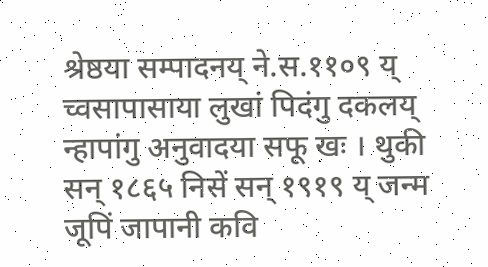श्रेष्ठया सम्पादनय् ने.स.११०९ य् च्वसापासाया लुखां पिदंगु दकलय् न्हापांगु अनुवादया सफू खः । थुकी सन् १८६५ निसें सन् १९१९ य् जन्म जूपिं जापानी कवि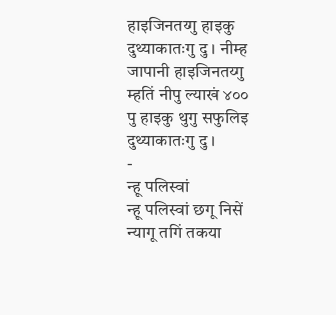हाइजिनतय्गु हाइकु दुथ्याकातःगु दु । नीम्ह जापानी हाइजिनतय्गु म्हतिं नीपु ल्याखं ४०० पु हाइकु थुगु सफुलिइ दुथ्याकातःगु दु ।
-
न्हू पलिस्वां
न्हू पलिस्वां छगू निसें न्यागू तगिं तकया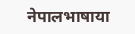नेपालभाषाया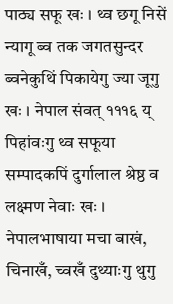पाठ्य सफू खः । थ्व छगू निसें न्यागू ब्व तक जगतसुन्दर ब्वनेकुथिं पिकायेगु ज्या जूगु खः । नेपाल संवत् १११६ य् पिहांवःगु थ्व सफूया सम्पादकपिं दुर्गालाल श्रेष्ठ व लक्ष्मण नेवाः खः । नेपालभाषाया मचा बाखं, चिनाखँ, च्वखँ दुथ्याःगु थुगु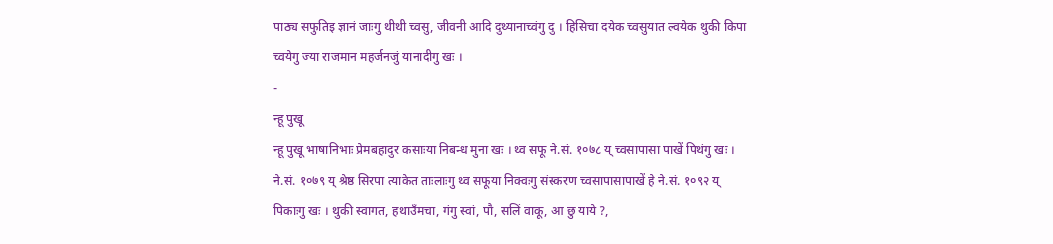पाठ्य सफुतिइ ज्ञानं जाःगु थीथी च्वसु, जीवनी आदि दुथ्यानाच्वंगु दु । हिसिचा दयेक च्वसुयात ल्वयेक थुकी किपा च्वयेगु ज्या राजमान महर्जनजुं यानादीगु खः ।
-
न्हू पुखू
न्हू पुखू भाषानिभाः प्रेमबहादुर कसाःया निबन्ध मुना खः । थ्व सफू ने.सं. १०७८ य् च्वसापासा पाखें पिथंगु खः । ने.सं. १०७९ य् श्रेष्ठ सिरपा त्याकेत ताःलाःगु थ्व सफूया निक्वःगु संस्करण च्वसापासापाखें हे ने.सं. १०९२ य् पिकाःगु खः । थुकी स्वागत, हथाउँमचा, गंगु स्वां, पौ, सलिं वाकू, आ छु याये ?,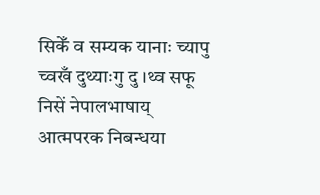सिकेँ व सम्यक यानाः च्यापु च्वखँ दुथ्याःगु दु ।थ्व सफू निसें नेपालभाषाय् आत्मपरक निबन्धया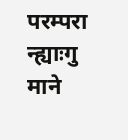परम्परा न्ह्याःगु माने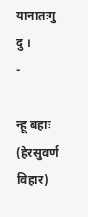यानातःगु दु ।
-

न्हू बहाः (हेरसुवर्ण विहार)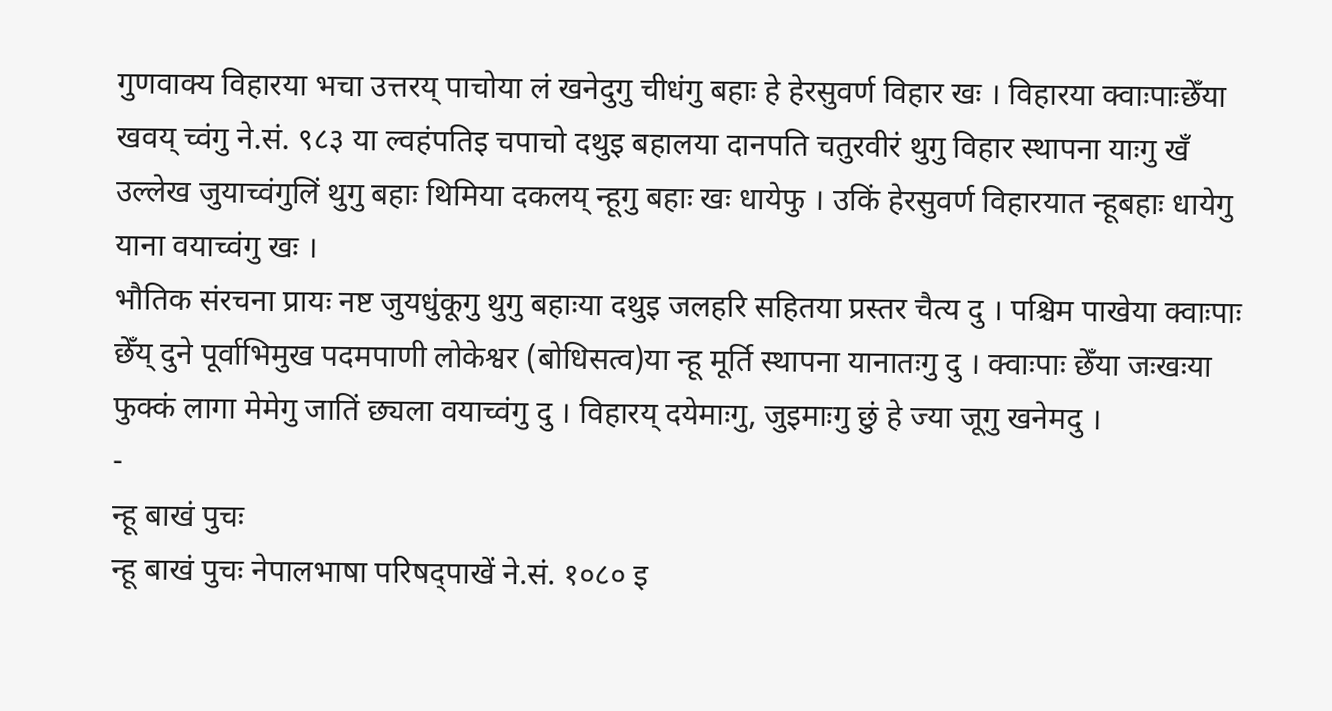गुणवाक्य विहारया भचा उत्तरय् पाचोया लं खनेदुगु चीधंगु बहाः हे हेरसुवर्ण विहार खः । विहारया क्वाःपाःछेँया खवय् च्वंगु ने.सं. ९८३ या ल्वहंपतिइ चपाचो दथुइ बहालया दानपति चतुरवीरं थुगु विहार स्थापना याःगु खँ उल्लेख जुयाच्वंगुलिं थुगु बहाः थिमिया दकलय् न्हूगु बहाः खः धायेफु । उकिं हेरसुवर्ण विहारयात न्हूबहाः धायेगु याना वयाच्वंगु खः ।
भौतिक संरचना प्रायः नष्ट जुयधुंकूगु थुगु बहाःया दथुइ जलहरि सहितया प्रस्तर चैत्य दु । पश्चिम पाखेया क्वाःपाः छेँय् दुने पूर्वाभिमुख पदमपाणी लोकेश्वर (बोधिसत्व)या न्हू मूर्ति स्थापना यानातःगु दु । क्वाःपाः छेँया जःखःया फुक्कं लागा मेमेगु जातिं छ्यला वयाच्वंगु दु । विहारय् दयेमाःगु, जुइमाःगु छुं हे ज्या जूगु खनेमदु ।
-
न्हू बाखं पुचः
न्हू बाखं पुचः नेपालभाषा परिषद्पाखें ने.सं. १०८० इ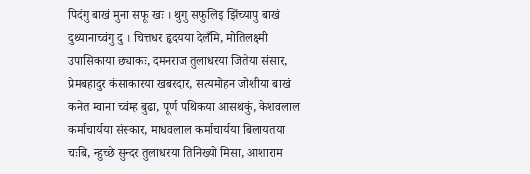पिदंगु बाखं मुना सफू खः । थुगु सफुलिइ झिंच्यापु बाखं दुथ्यानाच्वंगु दु । चित्तधर हृदयया देलँमि, मोतिलक्ष्मी उपासिकाया छ्याकः, दमनराज तुलाधरया जितेया संसार, प्रेमबहादुर कंसाकारया खबरदार, सत्यमोहन जोशीया बाखं कनेत म्वाना च्वंम्ह बुढा, पूर्ण पथिकया आसथकुं, केशवलाल कर्माचार्यया संस्कार, माधवलाल कर्माचार्यया बिलायतया चःबि, न्हुच्छे सुन्दर तुलाधरया तिनिख्यो मिसा, आशाराम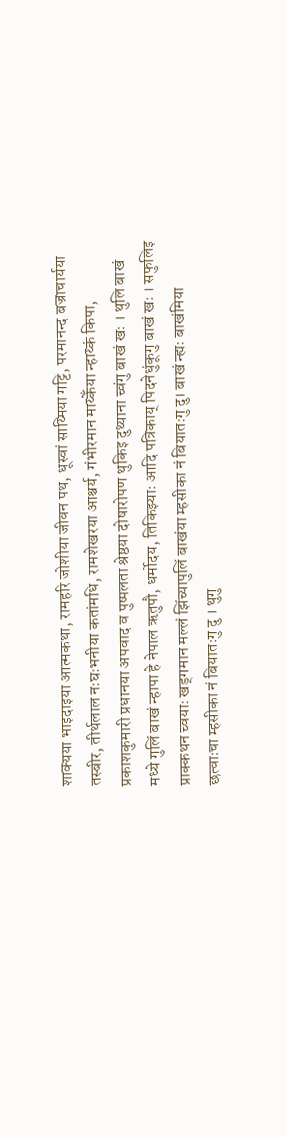शाक्यया भाइदाइया आत्मकथा, रामहरि जोशीया जीवन पथ, धूस्वां साय्मिया गट्टि, परमानन्द बज्राचार्यया तस्बीर, तीर्थलाल नःघःभनीया कतांमधि, रामशेखरया आश्चर्य, गंभीरमान माय्केँया न्हाय्कं किपा, प्रकाशकुमारी प्रधानया अपवाद व पुष्पलता श्रेष्ठया दोषारोपण थुकिइ दुथ्याना च्वंगु बाखं खः । थुलि बाखं मध्ये गुलिं बाखं न्हापा हे नेपाल ऋतुपौ, धर्मोदय, तिकिझ्याः आदि पत्रिकाय् पिदनेधुंकूगु बाखं खः । सफुलिइ प्राक्कथन च्वयाः खड्गमान मल्लं झिंच्यापुलिं बाखंया म्हसीका नं बियातःगु दु। बाखं न्ह्यः बाखंमिया छत्वाःचा म्हसीका नं बियातःगु दु । थुगु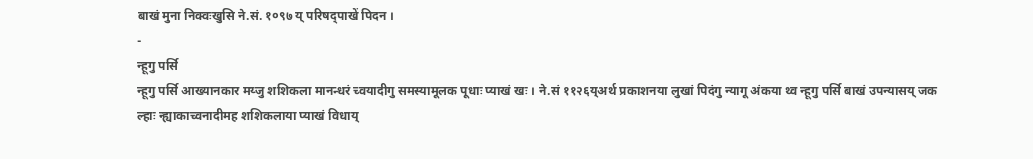बाखं मुना निक्वःखुसि ने.सं. १०९७ य् परिषद्पाखें पिदन ।
-
न्हूगु पर्सि
न्हूगु पर्सि आख्यानकार मय्जु शशिकला मानन्धरं च्वयादीगु समस्यामूलक पूधाः प्याखं खः । ने.सं ११२६य्अर्थ प्रकाशनया लुखां पिदंगु न्यागू अंकया थ्व न्हूगु पर्सि बाखं उपन्यासय् जक ल्हाः न्ह्याकाच्वनादीमह शशिकलाया प्याखं विधाय्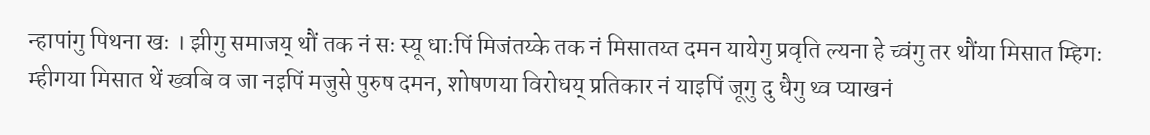न्हापांगु पिथना खः । झीगु समाजय् थौं तक नं सः स्यू धाःपिं मिजंतय्के तक नं मिसातय्त दमन यायेगु प्रवृति ल्यना हे च्वंगु तर थौंया मिसात म्हिगः म्हीगया मिसात थें ख्वबि व जा नइपिं मजुसे पुरुष दमन, शोषणया विरोधय् प्रतिकार नं याइपिं जूगु दु धैगु थ्व प्याखनं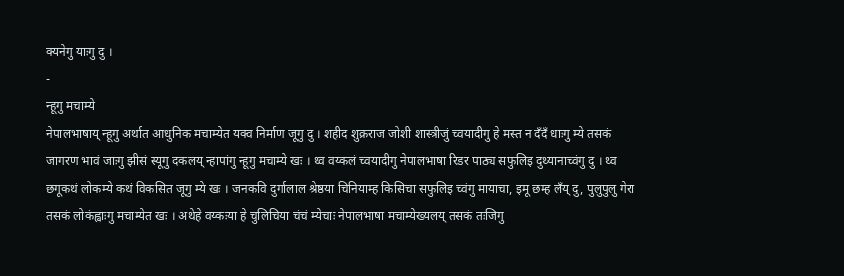क्यनेगु याःगु दु ।
-
न्हूगु मचाम्ये
नेपालभाषाय् न्हूगु अर्थात आधुनिक मचाम्येत यक्व निर्माण जूगु दु । शहीद शुक्रराज जोशी शास्त्रीजुं च्वयादीगु हे मस्त न दँदँ धाःगु म्ये तसकं जागरण भावं जाःगु झीसं स्यूगु दकलय् न्हापांगु न्हूगु मचाम्ये खः । थ्व वय्कलं च्वयादीगु नेपालभाषा रिडर पाठ्य सफुलिइ दुथ्यानाच्वंगु दु । थ्व छगूकथं लोकम्ये कथं विकसित जूगु म्ये खः । जनकवि दुर्गालाल श्रेष्ठया चिनियाम्ह किसिचा सफुलिइ च्वंगु मायाचा, इमू छम्ह लँय् दु, पुलुपुलु गेरा तसकं लोकंह्वाःगु मचाम्येत खः । अथेहे वय्कःया हे चुलिचिया चंचं म्येचाः नेपालभाषा मचाम्येख्यलय् तसकं तःजिगु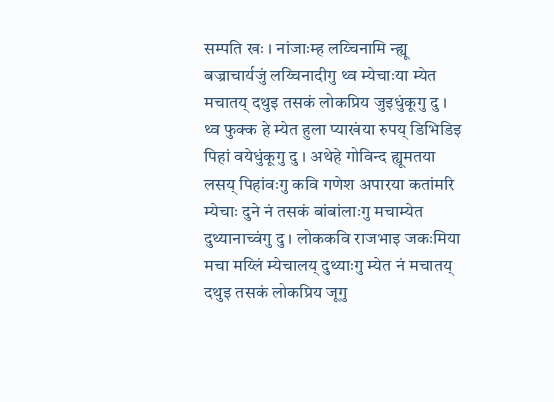सम्पति खः । नांजाःम्ह लय्चिनामि न्ह्यू बज्राचार्यजुं लय्चिनादीगु थ्व म्येचाःया म्येत मचातय् दथुइ तसकं लोकप्रिय जुइधुंकूगु दु । थ्व फुक्क हे म्येत हुला प्याखंया रुपय् डिभिडिइ पिहां वयेधुंकूगु दु । अथेहे गोविन्द ह्यूमतया लसय् पिहांवःगु कवि गणेश अपारया कतांमरि म्येचाः दुने नं तसकं बांबांलाःगु मचाम्येत दुथ्यानाच्वंगु दु । लोककवि राजभाइ जकःमिया मचा मय्लिं म्येचालय् दुथ्याःगु म्येत नं मचातय् दथुइ तसकं लोकप्रिय जूगु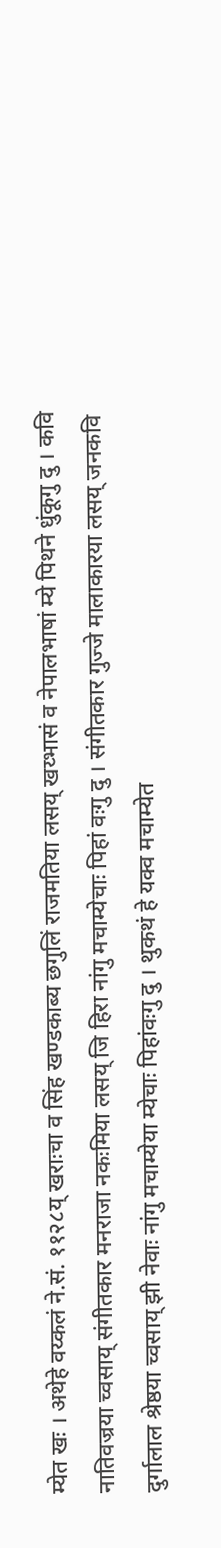म्येत खः । अथेहे वय्कलं ने.सं. ११२८य् खराःचा व सिंह खण्डकाब्य छगुलिं राजमतिया लसय् खय्भासं व नेपालभाषां म्ये पिथने धुंकूगु दु । कवि नातिवज्रया च्वसाय् संगीतकार मनराजा नकःमिया लसय् जि हिरा नांगु मचाम्येचाः पिहां वःगु दु । संगीतकार गुज्जे मालाकारया लसय् जनकवि दुर्गालाल श्रेष्ठया च्वसाय् झी नेवाः नांगु मचाम्येया म्येचाः पिहांवःगु दु । थुकथं हे यक्व मचाम्येत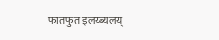फातफुत इलय्ब्यलय्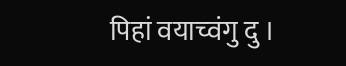पिहां वयाच्वंगु दु ।